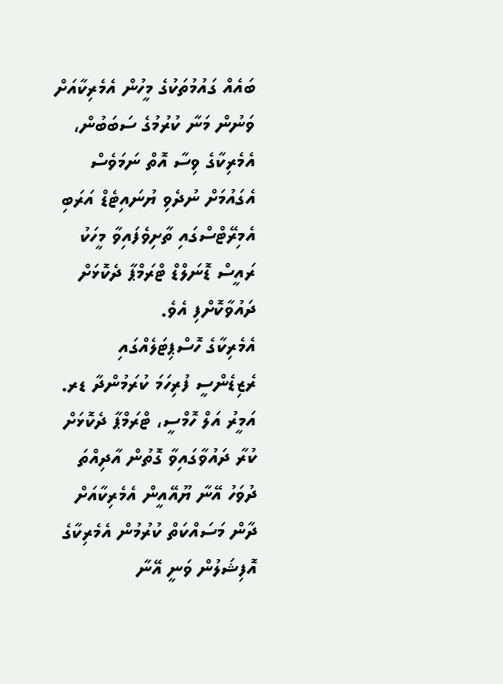ބައެއް ގައުމުތަކުގެ މީހުން އެމެރިކާއަށް ވަނުން މަނާ ކުރުމުގެ ސަބަބުން، އެމެރިކާގެ ވިސާ އޮތް ނަމަވެސް އެގައުމަށް ނުދެވި ޔުނައިޓެޑް އަރަބި އެމިރޭޓްސްގައި ތާށިވެފައިވާ މީހަކު ރައީސް ޑޮނަލްޑް ޓްރަމްޕާ ދެކޮޅަށް ދައުވާކޮށްފި އެވެ.
އެމެރިކާގެ ހޮސްޕިޓަލެއްގައި ރެޒިޑެންސީ ފުރިހަމަ ކުރަމުންދާ ޑރ. އަމީރު އަލް ހޮމްސީ، ޓްރަމްޕާ ދެކޮޅަށް ކުރާ ދައުވާގައިވާ ގޮތުން އާދިއްތަ ދުވަހު އޭނާ ޔޫއޭއީން އެމެރިކާއަށް ދާން މަސައްކަތް ކުރުމުން އެމެރިކާގެ އޮފިޝަލުން ވަނީ އޭނާ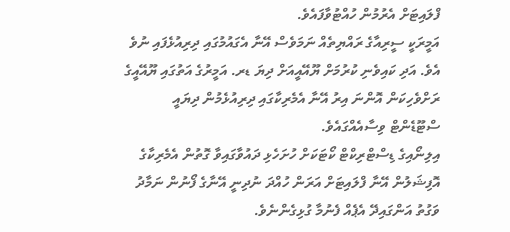ފްލައިޓަށް އެރުމުން ހުއްޓުވާފައެވެ.
އަމީރަކީ ސީރިއާގެ ރައްޔިތެއް ނަމަވެސް އޭނާ އެގައުމުގައި ދިރިއުޅެފައި ނުވެ އެވެ. އަދި ކައިވެނި ކުރުމަށް ޔޫއޭއީއަށް ދިޔަ ޑރ. އަމީރުގެ އަތުގައި ޔޫއޭއީގެ ރަށްވެހިކަން އޮންނަ އިރު އޭނާ އެމެރިކާގައި ދިރިއުޅެމުން ދިޔައީ ސްޓޫޑެންޓް ވިސާއެއްގައެވެ.
އިލިނޯއިގެ ޑިސްޓްރިކްޓް ކޯޓަކަށް ހުށަހެޅި ދައުވާގައިވާ ގޮތުން އެމެރިކާގެ އޮފިޝަލުން އޭނާ ފްލައިޓަށް އަރަން ހުއްދަ ނުދިނީ އޭނާގެ ފޯނުން ނަމާދު ވަގުތު އަންގައިދޭ އެޕެއް ފެނުމާ ގުޅިގެންނެވެ.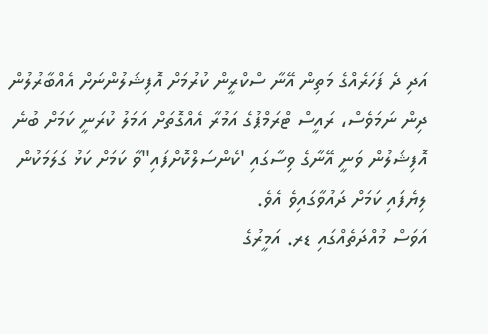އަދި ދެ ފަހަރެއްގެ މަތިން އޭނާ ސްކްރީން ކުރުމަށް އޮފިޝަލުންނަށް އެއްބާރުލުން ދިން ނަމަވެސް، ރައީސް ޓްރަމްޕުގެ އަމުރާ އެއްގޮތަށް އަމަލު ކުރަނީ ކަމަށް ބުނެ އޮފިޝަލުން ވަނީ އޭނާގެ ވިސާގައި 'ކެންސަލްކޮށްފައި"ވާ ކަމަށް ކަޅު ގަލަމަކުން ލިޔެފައި ކަމަށް ދައުވާގައިވެ އެވެ.
އަވަސް މުއްދަތެއްގައި ޑރ. އަމީރުގެ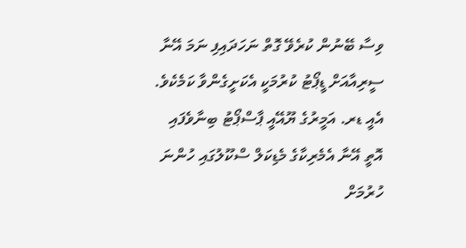ވިސާ ބޭނުން ކުރެވޭ ގޮތް ނަހަދައިފި ނަމަ އޭނާ ސީރިއާއަށް ޑީޕޯޓު ކުރުމަކީ އެކަށީގެންވާ ކަމެކެވެ. އެއީ ޑރ. އަމީރުގެ ޔޫއޭއީ ޕާސްޕޯޓު ބިނާވެފައި އޮތީ އޭނާ އެމެރިކާގެ މެޑިކަލް ސްކޫލުގައި ހުންނަ ހުރުމަށް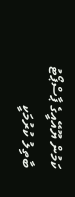ކަމުން ޔޫއޭއީގެ ޕާސްޕޯޓު ބާތިލު ކުރުމަކީ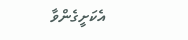އެކަށީގެންވާ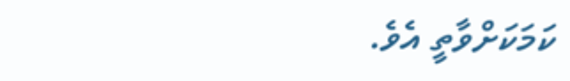ކަމަކަށްވާތީ އެވެ.